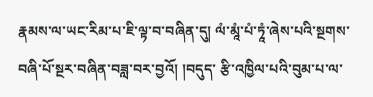རྣམས་ལ་ཡང་རིམ་པ་ཇི་ལྟ་བ་བཞིན་དུ། ལཾ་མཱཾ་པཾ་ཏཱཾ་ཞེས་པའི་སྔགས་བཞི་པོ་སྔར་བཞིན་བཟླ་བར་བྱའོ། །བདུད་ རྩི་འཁྱིལ་པའི་བུམ་པ་ལ་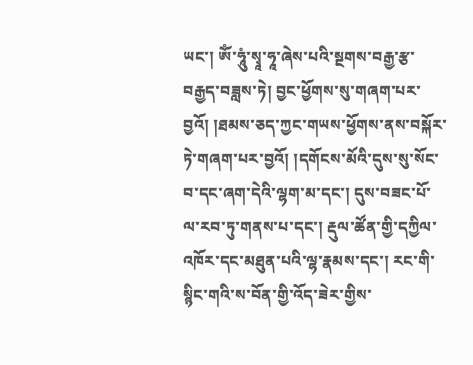ཡང་། ཨོཾ་ཧཱུཾ་སྭཱ་ཧཱ་ཞེས་པའི་སྔགས་བརྒྱ་རྩ་བརྒྱད་བཟླས་ཏེ། བྱང་ཕྱོགས་སུ་གཞག་པར་བྱའོ། །ཐམས་ཅད་ཀྱང་གཡས་ཕྱོགས་ནས་བསྐོར་ཏེ་གཞག་པར་བྱའོ། །དགོངས་མོའི་དུས་སུ་སོང་བ་དང་ཞག་དེའི་ལྷག་མ་དང་། དུས་བཟང་པོ་ལ་རབ་ཏུ་གནས་པ་དང་། རྡུལ་ཚོན་གྱི་དཀྱིལ་འཁོར་དང་མཐུན་པའི་ལྷ་རྣམས་དང་། རང་གི་སྙིང་གའི་ས་བོན་གྱི་འོད་ཟེར་གྱིས་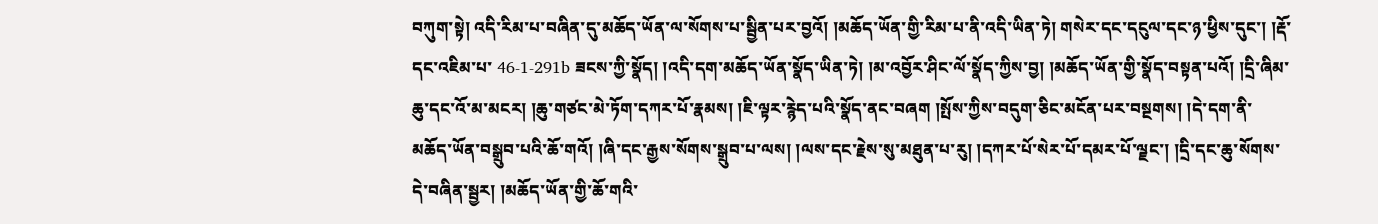བཀུག་སྟེ། འདི་རིམ་པ་བཞིན་དུ་མཆོད་ཡོན་ལ་སོགས་པ་སྦྱིན་པར་བྱའོ། །མཆོད་ཡོན་གྱི་རིམ་པ་ནི་འདི་ཡིན་ཏེ། གསེར་དང་དངུལ་དང་ཉ་ཕྱིས་དུང་། །རྡོ་དང་འཇིམ་པ་ 46-1-291b ཟངས་ཀྱི་སྣོད། །འདི་དག་མཆོད་ཡོན་སྣོད་ཡིན་ཏེ། །མ་འབྱོར་ཤིང་ལོ་སྣོད་ཀྱིས་བྱ། །མཆོད་ཡོན་གྱི་སྣོད་བསྟན་པའོ། །དྲི་ཞིམ་ཆུ་དང་འོ་མ་མངར། །ཆུ་གཙང་མེ་ཏོག་དཀར་པོ་རྣམས། །ཇི་ལྟར་རྙེད་པའི་སྣོད་ནང་བཞག །སྤོས་ཀྱིས་བདུག་ཅིང་མངོན་པར་བསྔགས། །དེ་དག་ནི་ མཆོད་ཡོན་བསྒྲུབ་པའི་ཆོ་གའོ། །ཞི་དང་རྒྱས་སོགས་སྒྲུབ་པ་ལས། །ལས་དང་རྗེས་སུ་མཐུན་པ་རུ། །དཀར་པོ་སེར་པོ་དམར་པོ་ལྗང་། །དྲི་དང་ཆུ་སོགས་དེ་བཞིན་སྦྱར། །མཆོད་ཡོན་གྱི་ཆོ་གའི་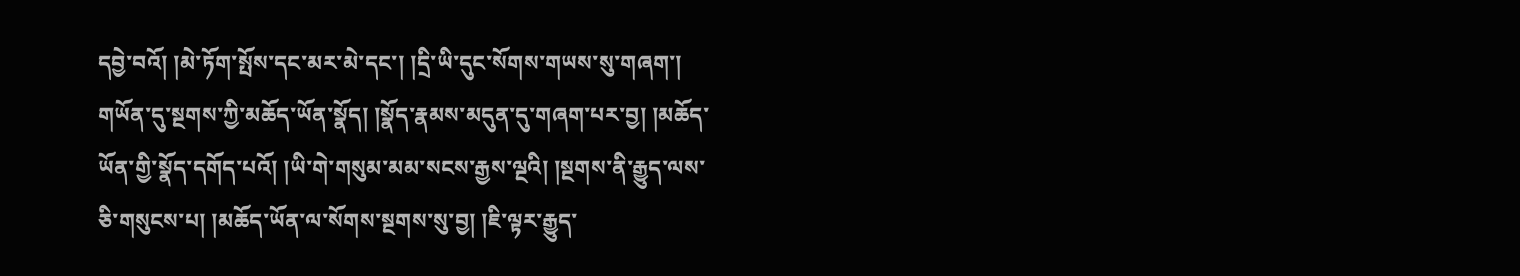དབྱེ་བའོ། །མེ་ཏོག་སྤོས་དང་མར་མེ་དང་། །དྲི་ཡི་དུང་སོགས་གཡས་སུ་གཞག་། གཡོན་དུ་སྔགས་ཀྱི་མཆོད་ཡོན་སྣོད། །སྣོད་རྣམས་མདུན་དུ་གཞག་པར་བྱ། །མཆོད་ཡོན་གྱི་སྣོད་དགོད་པའོ། །ཡི་གེ་གསུམ་མམ་སངས་རྒྱས་ལྔའི། །སྔགས་ནི་རྒྱུད་ལས་ཅི་གསུངས་པ། །མཆོད་ཡོན་ལ་སོགས་སྔགས་སུ་བྱ། །ཇི་ལྟར་རྒྱུད་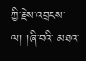ཀྱི་རྗེས་འབྲངས་ལ། །ཞི་བའི་ མཐའ་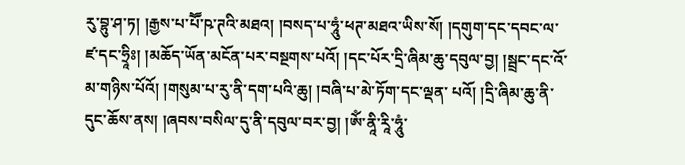རུ་བྷུ་ཤ་ཏ། །རྒྱས་པ་པཽ་ཥ་ཊའི་མཐའ། །བསད་པ་ཧཱུཾ་ཕཊ་མཐའ་ཡིས་སོ། །དགུག་དང་དབང་ལ་ཛ་དང་ཧྲཱིཿ། །མཆོད་ཡོན་མངོན་པར་བསྔགས་པའོ། །དང་པོར་དྲི་ཞིམ་ཆུ་དབུལ་བྱ། །སྦྲང་དང་འོ་མ་གཉིས་པོའོ། །གསུམ་པ་རུ་ནི་དག་པའི་ཆུ། །བཞི་པ་མེ་ཏོག་དང་ལྡན་ པའོ། །དྲི་ཞིམ་ཆུ་ནི་དུང་ཆོས་ནས། །ཞབས་བསིལ་དུ་ནི་དབུལ་བར་བྱ། །ཨོཾ་ནཱི་རཱི་ཧཱུཾ་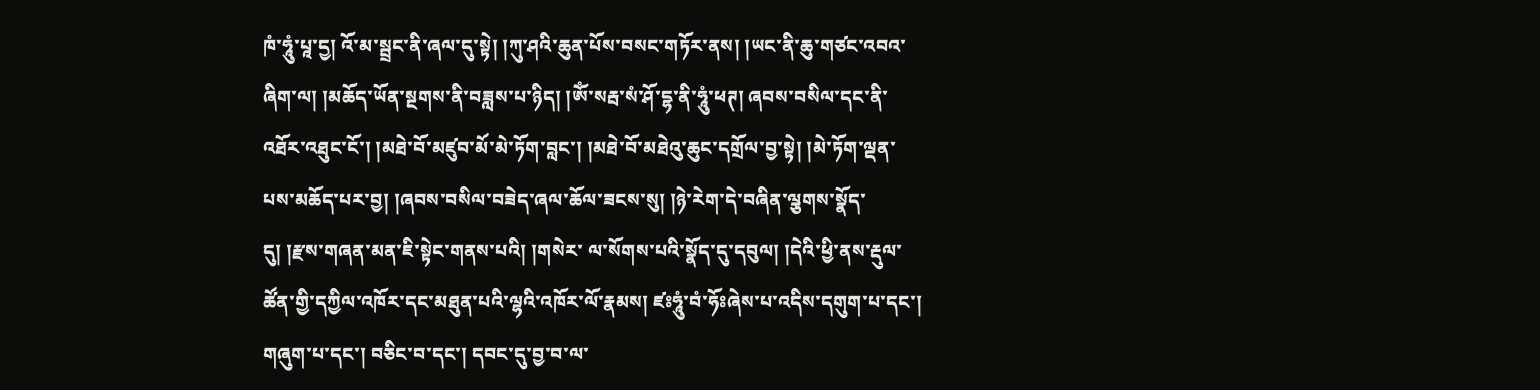ཁཾ་ཧཱུཾ་པཱ་དྱ། འོ་མ་སྦྲང་ནི་ཞལ་དུ་སྟེ། །ཀུ་ཤའི་ཆུན་པོས་བསང་གཏོར་ནས། །ཡང་ནི་ཆུ་གཙང་འབའ་ཞིག་ལ། །མཆོད་ཡོན་སྔགས་ནི་བཟླས་པ་ཉིད། །ཨོཾ་སརྦ་སཾ་ཤོ་དྷ་ནི་ཧཱུཾ་ཕཊ། ཞབས་བསིལ་དང་ནི་འཐོར་འཐུང་ངོ་། །མཐེ་བོ་མཛུབ་མོ་མེ་ཏོག་བླང་། །མཐེ་བོ་མཐེའུ་ཆུང་དགྲོལ་བྱ་སྟེ། །མེ་ཏོག་ལྡན་པས་མཆོད་པར་བྱ། །ཞབས་བསིལ་བཟེད་ཞལ་ཆོལ་ཟངས་སུ། །ཉེ་རེག་དེ་བཞིན་ལྕགས་སྣོད་དུ། །རྫས་གཞན་མན་ཇི་སྟེང་གནས་པའི། །གསེར་ ལ་སོགས་པའི་སྣོད་དུ་དབུལ། །དེའི་ཕྱི་ནས་རྡུལ་ཚོན་གྱི་དཀྱིལ་འཁོར་དང་མཐུན་པའི་ལྷའི་འཁོར་ལོ་རྣམས། ཛཿཧཱུཾ་བཾ་ཧོཿཞེས་པ་འདིས་དགུག་པ་དང་། གཞུག་པ་དང་། བཅིང་བ་དང་། དབང་དུ་བྱ་བ་ལ་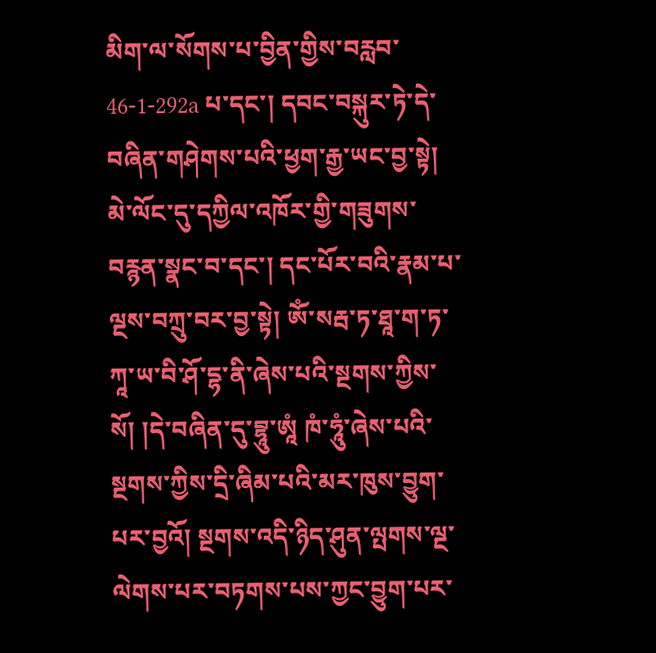མིག་ལ་སོགས་པ་བྱིན་གྱིས་བརླབ་ 46-1-292a པ་དང་། དབང་བསྐུར་ཏེ་དེ་བཞིན་གཤེགས་པའི་ཕྱག་རྒྱ་ཡང་བྱ་སྟེ། མེ་ལོང་དུ་དཀྱིལ་འཁོར་གྱི་གཟུགས་བརྙན་སྣང་བ་དང་། དང་པོར་བའི་རྣམ་པ་ལྔས་བཀྲུ་བར་བྱ་སྟེ། ཨོཾ་སརྦ་ཏ་ཐཱ་ག་ཏ་ཀཱ་ཡ་བི་ཤོ་དྷ་ནི་ཞེས་པའི་སྔགས་ཀྱིས་སོ། །དེ་བཞིན་དུ་བྷཱུ་ཨཱཾ ཁཾ་ཧཱུཾ་ཞེས་པའི་སྔགས་ཀྱིས་དྲི་ཞིམ་པའི་མར་ཁུས་བྱུག་པར་བྱའོ། སྔགས་འདི་ཉིད་ཤུན་ལྤགས་ལྔ་ལེགས་པར་བཏགས་པས་ཀྱང་བྱུག་པར་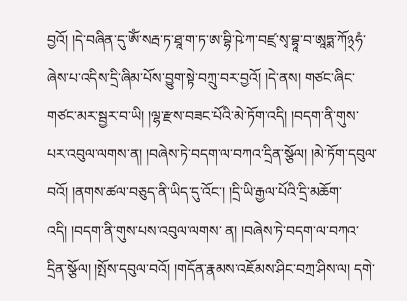བྱའོ། །དེ་བཞིན་དུ་ཨོཾ་སརྦ་ཏ་ཐཱ་ག་ཏ་ཨ་བྷི་ཥེ་ཀ་བཛྲ་སྭ་བྷཱ་བ་ཨཱཏྨ་ཀོ྅ཧཾ་ཞེས་པ་འདིས་དྲི་ཞིམ་པོས་བྱུག་སྟེ་བཀྲུ་བར་བྱའོ། །དེ་ནས། གཙང་ཞིང་གཙང་མར་སྦྱར་བ་ཡི། །ལྷ་རྫས་བཟང་པོའི་མེ་ཏོག་འདི། །བདག་ནི་གུས་པར་འབུལ་ལགས་ན། །བཞེས་ཏེ་བདག་ལ་བཀའ་དྲིན་སྩོལ། །མེ་ཏོག་དབུལ་བའོ། །ནགས་ཚལ་བཅུད་ནི་ཡིད་དུ་འོང་། །དྲི་ཡི་རྒྱལ་པོའི་དྲི་མཆོག་འདི། །བདག་ནི་གུས་པས་འབུལ་ལགས་ ན། །བཞེས་ཏེ་བདག་ལ་བཀའ་དྲིན་སྩོལ། །སྤོས་དབུལ་བའོ། །གདོན་རྣམས་འཇོམས་ཤིང་བཀྲ་ཤིས་ལ། དགེ་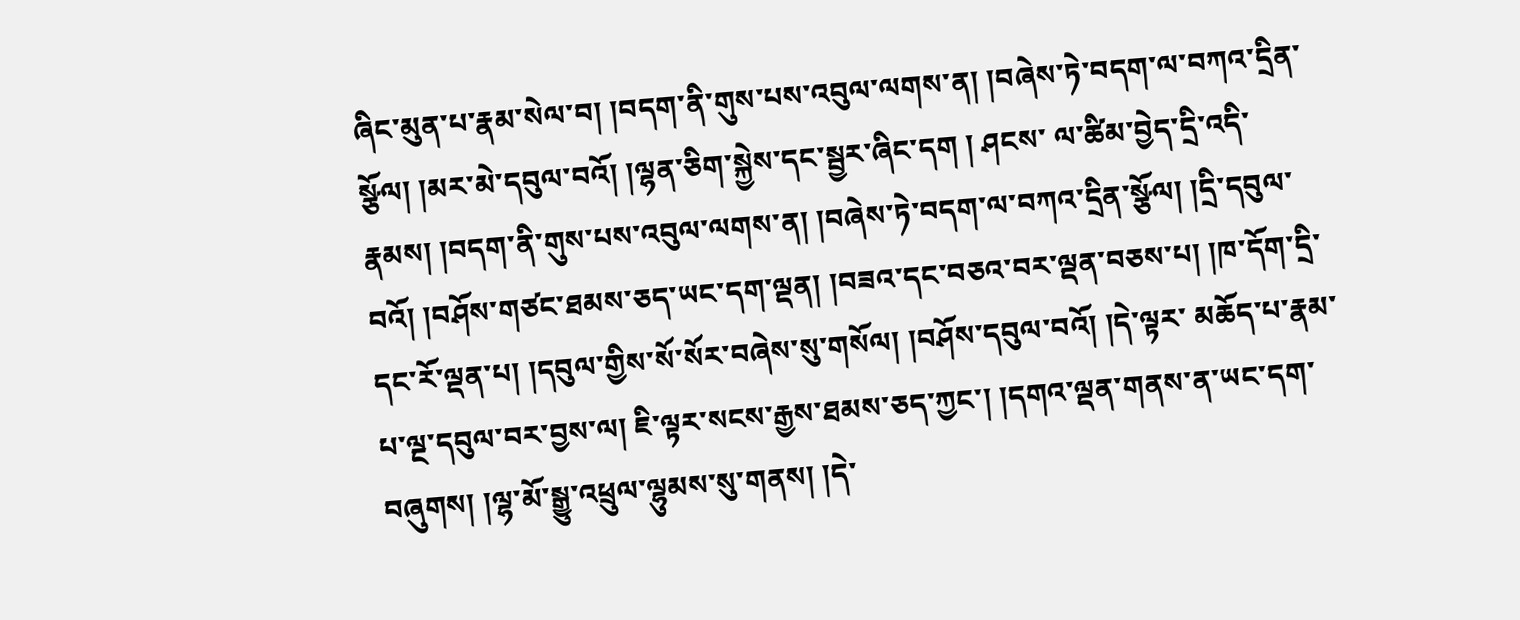ཞིང་མུན་པ་རྣམ་སེལ་བ། །བདག་ནི་གུས་པས་འབུལ་ལགས་ན། །བཞེས་ཏེ་བདག་ལ་བཀའ་དྲིན་སྩོལ། །མར་མེ་དབུལ་བའོ། །ལྷན་ཅིག་སྐྱེས་དང་སྦྱར་ཞིང་དག ། ཤངས་ ལ་ཚིམ་བྱེད་དྲི་འདི་རྣམས། །བདག་ནི་གུས་པས་འབུལ་ལགས་ན། །བཞེས་ཏེ་བདག་ལ་བཀའ་དྲིན་སྩོལ། །དྲི་དབུལ་བའོ། །བཤོས་གཙང་ཐམས་ཅད་ཡང་དག་ལྡན། །བཟའ་དང་བཅའ་བར་ལྡན་བཅས་པ། །ཁ་དོག་དྲི་དང་རོ་ལྡན་པ། །དབུལ་གྱིས་སོ་སོར་བཞེས་སུ་གསོལ། །བཤོས་དབུལ་བའོ། །དེ་ལྟར་ མཆོད་པ་རྣམ་པ་ལྔ་དབུལ་བར་བྱས་ལ། ཇི་ལྟར་སངས་རྒྱས་ཐམས་ཅད་ཀྱང་། །དགའ་ལྡན་གནས་ན་ཡང་དག་བཞུགས། །ལྷ་མོ་སྒྱུ་འཕྲུལ་ལྷུམས་སུ་གནས། །དེ་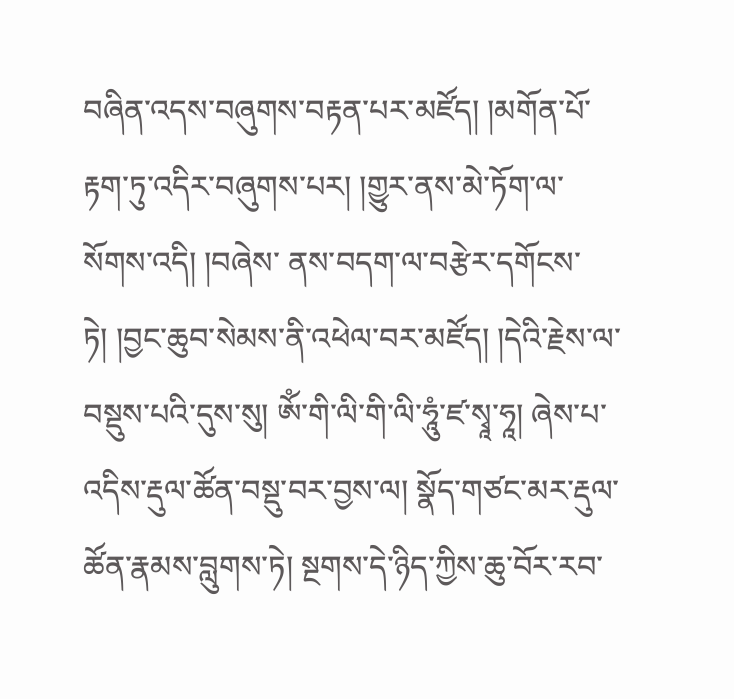བཞིན་འདས་བཞུགས་བརྟན་པར་མཛོད། །མགོན་པོ་རྟག་ཏུ་འདིར་བཞུགས་པར། །གྱུར་ནས་མེ་ཏོག་ལ་སོགས་འདི། །བཞེས་ ནས་བདག་ལ་བརྩེར་དགོངས་ཏེ། །བྱང་ཆུབ་སེམས་ནི་འཕེལ་བར་མཛོད། །དེའི་རྗེས་ལ་བསྡུས་པའི་དུས་སུ། ཨོཾ་གི་ལི་གི་ལི་ཧཱུཾ་ཛ་སྭཱ་ཧཱ། ཞེས་པ་འདིས་རྡུལ་ཚོན་བསྡུ་བར་བྱས་ལ། སྣོད་གཙང་མར་རྡུལ་ཚོན་རྣམས་བླུགས་ཏེ། སྔགས་དེ་ཉིད་ཀྱིས་ཆུ་བོར་རབ་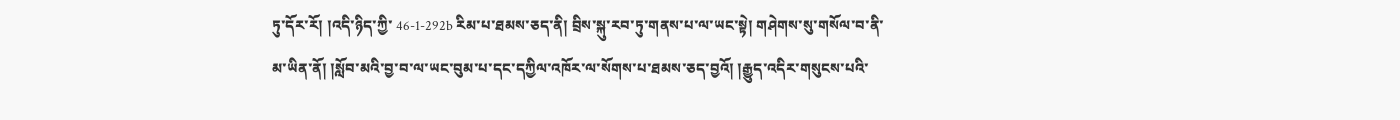ཏུ་དོར་རོ། །འདི་ཉིད་ཀྱི་ 46-1-292b རིམ་པ་ཐམས་ཅད་ནི། བྲིས་སྐུ་རབ་ཏུ་གནས་པ་ལ་ཡང་སྟེ། གཤེགས་སུ་གསོལ་བ་ནི་མ་ཡིན་ནོ། །སློབ་མའི་བྱ་བ་ལ་ཡང་བུམ་པ་དང་དཀྱིལ་འཁོར་ལ་སོགས་པ་ཐམས་ཅད་བྱའོ། །རྒྱུད་འདིར་གསུངས་པའི་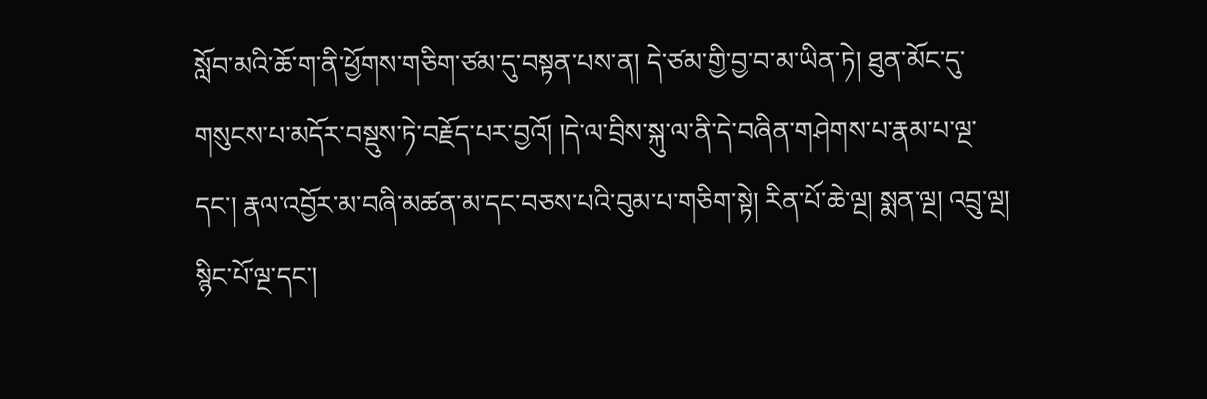སློབ་མའི་ཆོ་ག་ནི་ཕྱོགས་གཅིག་ཙམ་དུ་བསྟན་པས་ན། དེ་ཙམ་གྱི་བྱ་བ་མ་ཡིན་ཏེ། ཐུན་མོང་དུ་གསུངས་པ་མདོར་བསྡུས་ཏེ་བརྗོད་པར་བྱའོ། །དེ་ལ་བྲིས་སྐུ་ལ་ནི་དེ་བཞིན་གཤེགས་པ་རྣམ་པ་ལྔ་དང་། རྣལ་འབྱོར་མ་བཞི་མཚན་མ་དང་བཅས་པའི་བུམ་པ་གཅིག་སྟེ། རིན་པོ་ཆེ་ལྔ། སྨན་ལྔ། འབྲུ་ལྔ། སྙིང་པོ་ལྔ་དང་།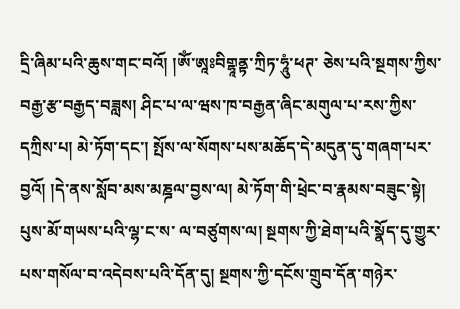དྲི་ཞིམ་པའི་ཆུས་གང་བའོ། །ཨོཾ་ཨཱཿབིགྷཱནྟ་ཀྲིཏ་ཧཱུཾ་ཕཊ་ ཅེས་པའི་སྔགས་ཀྱིས་བརྒྱ་རྩ་བརྒྱད་བཟླས། ཤིང་པ་ལ་ཝས་ཁ་བརྒྱན་ཞིང་མགུལ་པ་རས་ཀྱིས་དཀྲིས་པ། མེ་ཏོག་དང་། སྤོས་ལ་སོགས་པས་མཆོད་དེ་མདུན་དུ་གཞག་པར་བྱའོ། །དེ་ནས་སློབ་མས་མཎྜལ་བྱས་ལ། མེ་ཏོག་གི་ཕྲེང་བ་རྣམས་བཟུང་སྟེ། པུས་མོ་གཡས་པའི་ལྷ་ང་ས་ ལ་བཙུགས་ལ། སྔགས་ཀྱི་ཐེག་པའི་སྣོད་དུ་གྱུར་པས་གསོལ་བ་འདེབས་པའི་དོན་དུ། སྔགས་ཀྱི་དངོས་གྲུབ་དོན་གཉེར་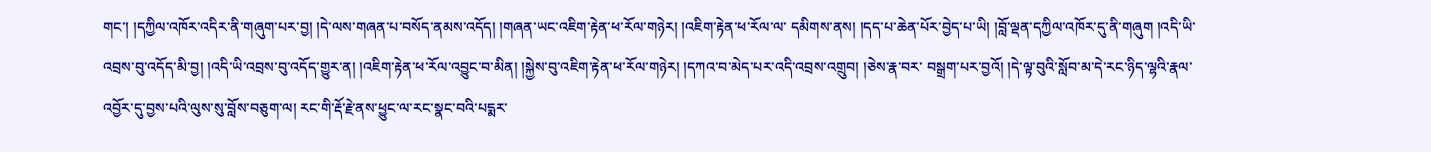གང་། །དཀྱིལ་འཁོར་འདིར་ནི་གཞུག་པར་བྱ། །དེ་ལས་གཞན་པ་བསོད་ནམས་འདོད། །གཞན་ཡང་འཇིག་རྟེན་ཕ་རོལ་གཉེར། །འཇིག་རྟེན་ཕ་རོལ་ལ་ དམིགས་ནས། །དད་པ་ཆེན་པོར་བྱེད་པ་ཡི། །བློ་ལྡན་དཀྱིལ་འཁོར་དུ་ནི་གཞུག །འདི་ཡི་འབྲས་བུ་འདོད་མི་བྱ། །འདི་ཡི་འབྲས་བུ་འདོད་གྱུར་ན། །འཇིག་རྟེན་ཕ་རོལ་འབྱུང་བ་མིན། །སྐྱེས་བུ་འཇིག་རྟེན་ཕ་རོལ་གཉེར། །དཀའ་བ་མེད་པར་འདི་འབྲས་འགྲུབ། །ཅེས་རྣ་བར་ བསྒྲག་པར་བྱའོ། །དེ་ལྟ་བུའི་སློབ་མ་དེ་རང་ཉིད་ལྷའི་རྣལ་འབྱོར་དུ་བྱས་པའི་ལུས་སུ་བློས་བཅུག་ལ། རང་གི་རྡོ་རྗེ་ནས་ཕྱུང་ལ་རང་སྣང་བའི་པདྨར་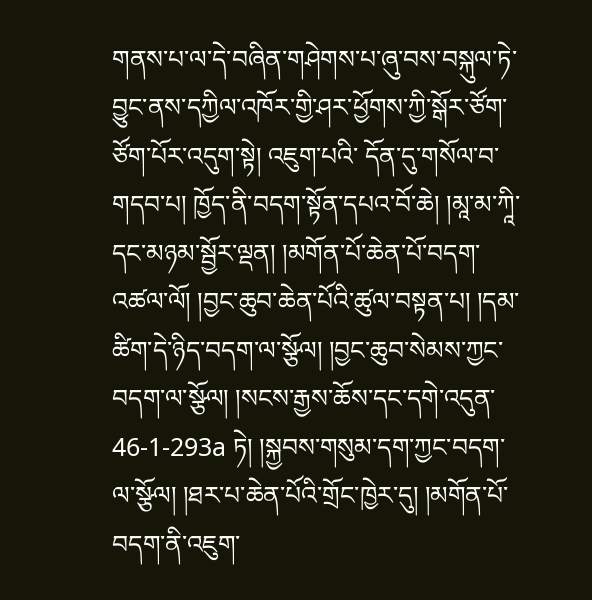གནས་པ་ལ་དེ་བཞིན་གཤེགས་པ་ཞུ་བས་བསྐུལ་ཏེ་བྱུང་ནས་དཀྱིལ་འཁོར་གྱི་ཤར་ཕྱོགས་ཀྱི་སྒོར་ཙོག་ཙོག་པོར་འདུག་སྟེ། འཇུག་པའི་ དོན་དུ་གསོལ་བ་གདབ་པ། ཁྱོད་ནི་བདག་སྟོན་དཔའ་བོ་ཆེ། །མཱ་མ་ཀཱི་དང་མཉམ་སྦྱོར་ལྡན། །མགོན་པོ་ཆེན་པོ་བདག་འཚལ་ལོ། །བྱང་ཆུབ་ཆེན་པོའི་ཚུལ་བསྟན་པ། །དམ་ཚིག་དེ་ཉིད་བདག་ལ་སྩོལ། །བྱང་ཆུབ་སེམས་ཀྱང་བདག་ལ་སྩོལ། །སངས་རྒྱས་ཆོས་དང་དགེ་འདུན་ 46-1-293a ཏེ། །སྐྱབས་གསུམ་དག་ཀྱང་བདག་ལ་སྩོལ། །ཐར་པ་ཆེན་པོའི་གྲོང་ཁྱེར་དུ། །མགོན་པོ་བདག་ནི་འཇུག་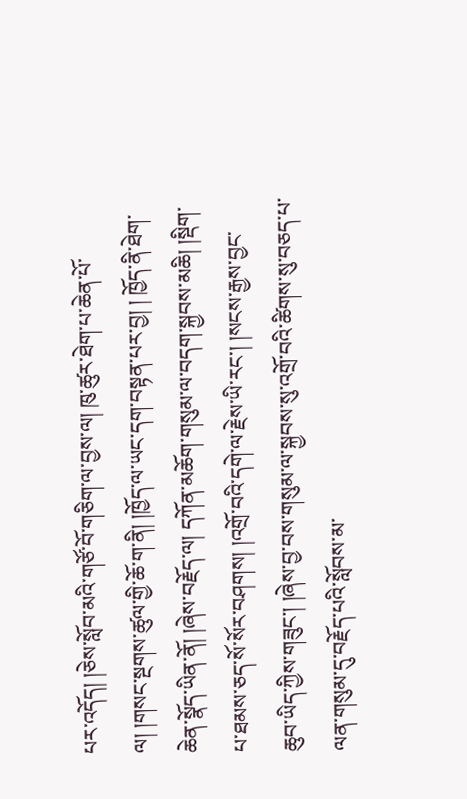པར་འདོད། །ཅེས་སློབ་མའི་གཙོ་བོ་གཅིག་ལ་བྱས་ལ། ཁུ་ཚུར་ཐེག་པ་ཆེན་པོ་ལ། །གསང་སྔགས་ཚུལ་གྱི་ཆོ་ག་ནི། །ཁྱོད་ལ་ཡང་དག་བསྟན་པར་བྱ། ། ཁྱོད་ནི་ཐེག་ཆེན་སྣོད་ཡིན་ནོ། །ཞེས་བརྗོད་ལ། དཀོན་མཆོག་གསུམ་ལ་བདག་སྐྱབས་མཆི། །སྡིག་པ་ཐམས་ཅད་སོ་སོར་བཤགས། །འགྲོ་བའི་དགེ་ལ་རྗེས་ཡི་རང་། །སངས་རྒྱས་བྱང་ཆུབ་ཡིད་ཀྱིས་གཟུང་། །ཞེས་བྱ་བས་གསུམ་ལ་སྐྱབས་སུ་འགྲོ་བའི་ཚིགས་སུ་བཅད་པ་ ལན་གསུམ་དུ་བརྗོད་པའི་སློབས་མ་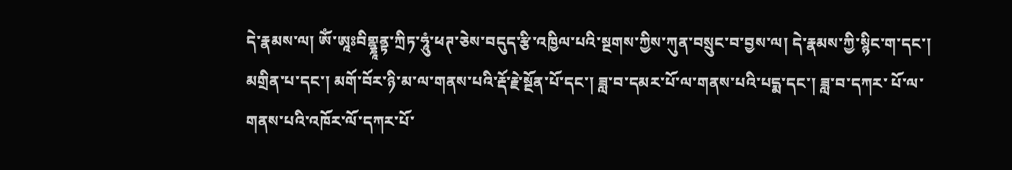དེ་རྣམས་ལ། ཨོཾ་ཨཱཿབིགྷྣཱནྟ་ཀྲིཏ་ཧཱུཾ་ཕཊ་ཅེས་བདུད་རྩི་འཁྱིལ་པའི་སྔགས་ཀྱིས་ཀུན་བསྲུང་བ་བྱས་ལ། དེ་རྣམས་ཀྱི་སྙིང་ག་དང་། མགྲིན་པ་དང་། མགོ་བོར་ཉི་མ་ལ་གནས་པའི་རྡོ་རྗེ་སྔོན་པོ་དང་། ཟླ་བ་དམར་པོ་ལ་གནས་པའི་པདྨ་དང་། ཟླ་བ་དཀར་ པོ་ལ་གནས་པའི་འཁོར་ལོ་དཀར་པོ་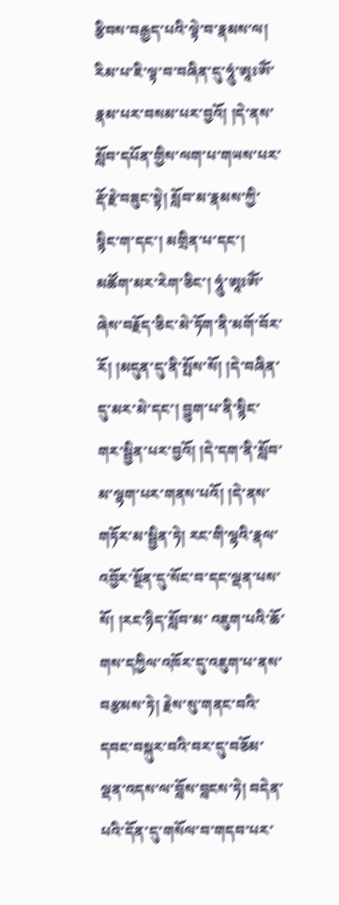རྩིབས་བརྒྱད་པའི་ལྟེ་བ་རྣམས་ལ། རིམ་པ་ཇི་ལྟ་བ་བཞིན་དུ་ཧཱུཾ་ཨཱཿཨོཾ་རྣམ་པར་བསམ་པར་བྱའོ། །དེ་ནས་སློབ་དཔོན་གྱིས་ལག་པ་གཡས་པར་རྡོ་རྗེ་བཟུང་སྟེ། སློབ་མ་རྣམས་ཀྱི་སྙིང་ག་དང་། མགྲིན་པ་དང་། མཚོག་མར་རེག་ཅིང་། ཧཱུཾ་ཨཱཿཨོཾ་ཞེས་བརྗོད་ཅིང་མེ་ཏོག་ནི་མགོ་བོར་རོ། །མདུན་དུ་ནི་སྤོས་སོ། །དེ་བཞིན་དུ་མར་མེ་དང་། བྱུག་པ་ནི་སྙིང་གར་སྦྱིན་པར་བྱའོ། །དེ་དག་ནི་སློབ་མ་ལྷག་པར་གནས་པའོ། །དེ་ནས་གཏོར་མ་སྦྱིན་ཏེ། རང་གི་ལྷའི་རྣལ་འབྱོར་སྔོན་དུ་སོང་བ་དང་ལྡན་པས་སོ། །རང་ཉིད་སློབ་མ་ འཇུག་པའི་ཆོ་གས་དཀྱིལ་འཁོར་དུ་འཇུག་པ་ནས་བརྩམས་ཏེ། རྗེས་སུ་གནང་བའི་དབང་བསྐུར་བའི་བར་དུ་བཅོམ་ལྡན་འདས་ལ་བློས་བླངས་ཏེ། བདེན་པའི་དོན་དུ་གསོལ་བ་གདབ་པར་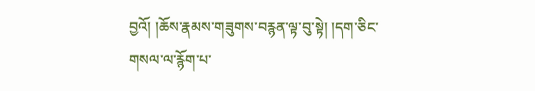བྱའོ། །ཆོས་རྣམས་གཟུགས་བརྙན་ལྟ་བུ་སྟེ། །དག་ཅིང་གསལ་ལ་རྙོག་པ་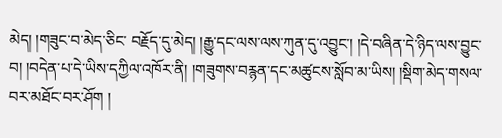མེད། །གཟུང་བ་མེད་ཅིང་ བརྗོད་དུ་མེད། །རྒྱུ་དང་ལས་ལས་ཀུན་དུ་འབྱུང་། །དེ་བཞིན་དེ་ཉིད་ལས་བྱུང་བ། །བདེན་པ་དེ་ཡིས་དཀྱིལ་འཁོར་ནི། །གཟུགས་བརྙན་དང་མཚུངས་སློབ་མ་ཡིས། །སྡིག་མེད་གསལ་བར་མཐོང་བར་ཤོག །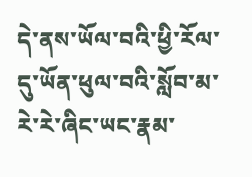དེ་ནས་ཡོལ་བའི་ཕྱི་རོལ་དུ་ཡོན་ཕུལ་བའི་སློབ་མ་རེ་རེ་ཞིང་ཡང་རྣམ་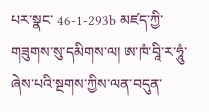པར་སྣང་ 46-1-293b མཛད་ཀྱི་གཟུགས་སུ་དམིགས་ལ། ཨ་ཁཾ་བཱི་ར་ཧཱུཾ་ཞེས་པའི་སྔགས་ཀྱིས་ལན་བདུན་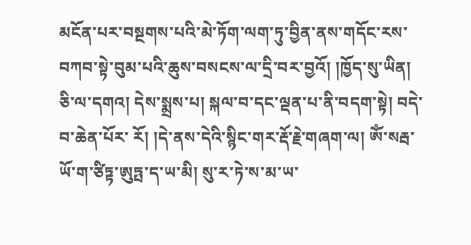མངོན་པར་བསྔགས་པའི་མེ་ཏོག་ལག་ཏུ་བྱིན་ནས་གདོང་རས་བཀབ་སྟེ་བུམ་པའི་ཆུས་བསངས་ལ་དྲི་བར་བྱའོ། །ཁྱོད་སུ་ཡིན། ཅི་ལ་དགའ། དེས་སྨྲས་པ། སྐལ་བ་དང་ལྡན་པ་ནི་བདག་སྟེ། བདེ་བ་ཆེན་པོར་ རོ། །དེ་ནས་དེའི་སྙིང་གར་རྡོ་རྗེ་གཞག་ལ། ཨོཾ་སརྦ་ཡོ་ག་ཙིཏྟ་ཨུཏྤ་ད་ཡ་མི། སུ་ར་ཏེ་ས་མ་ཡ་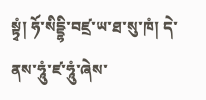སྟྭཾ། ཧོ་སིདྡྷི་བཛྲ་ཡ་ཐ་སུ་ཁཾ། དེ་ནས་ཧཱུཾ་ཛ་ཧཱུཾ་ཞེས་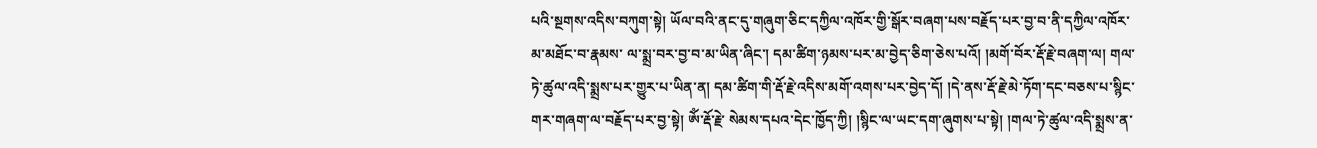པའི་སྔགས་འདིས་བཀུག་སྟེ། ཡོལ་བའི་ནང་དུ་གཞུག་ཅིང་དཀྱིལ་འཁོར་གྱི་སྒོར་བཞག་པས་བརྗོད་པར་བྱ་བ་ནི་དཀྱིལ་འཁོར་མ་མཐོང་བ་རྣམས་ ལ་སྨྲ་བར་བྱ་བ་མ་ཡིན་ཞིང་། དམ་ཚིག་ཉམས་པར་མ་བྱེད་ཅིག་ཅེས་པའོ། །མགོ་བོར་རྡོ་རྗེ་བཞག་ལ། གལ་ཏེ་ཚུལ་འདི་སྨྲས་པར་གྱུར་པ་ཡིན་ན། དམ་ཚིག་གི་རྡོ་རྗེ་འདིས་མགོ་འགས་པར་བྱེད་དོ། །དེ་ནས་རྡོ་རྗེ་མེ་ཏོག་དང་བཅས་པ་སྙིང་གར་གཞག་ལ་བརྗོད་པར་བྱ་སྟེ། ཨོཾ་རྡོ་རྗེ་ སེམས་དཔའ་དེང་ཁྱོད་ཀྱི། །སྙིང་ལ་ཡང་དག་ཞུགས་པ་སྟེ། །གལ་ཏེ་ཚུལ་འདི་སྨྲས་ན་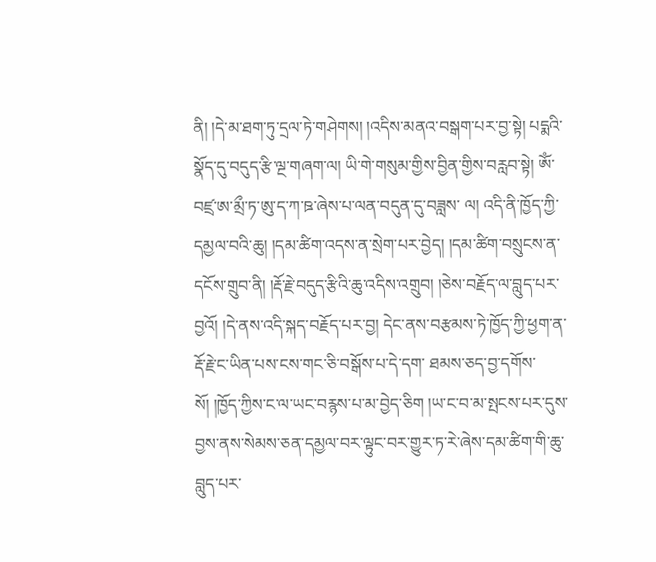ནི། །དེ་མ་ཐག་ཏུ་དྲལ་ཏེ་གཤེགས། །འདིས་མནའ་བསྒག་པར་བྱ་སྟེ། པདྨའི་སྣོད་དུ་བདུད་རྩི་ལྔ་གཞག་ལ། ཡི་གེ་གསུམ་གྱིས་བྱིན་གྱིས་བརླབ་སྟེ། ཨོཾ་བཛྲ་ཨ་མྲྀ་ཏ་ཨུ་ད་ཀ་ཋ་ཞེས་པ་ལན་བདུན་དུ་བཟླས་ ལ། འདི་ནི་ཁྱོད་ཀྱི་དམྱལ་བའི་ཆུ། །དམ་ཚིག་འདས་ན་སྲེག་པར་བྱེད། །དམ་ཚིག་བསྲུངས་ན་དངོས་གྲུབ་ནི། །རྡོ་རྗེ་བདུད་རྩིའི་ཆུ་འདིས་འགྲུབ། །ཅེས་བརྗོད་ལ་བླུད་པར་བྱའོ། །དེ་ནས་འདི་སྐད་བརྗོད་པར་བྱ། དེང་ནས་བརྩམས་ཏེ་ཁྱོད་ཀྱི་ཕྱག་ན་རྡོ་རྗེ་ང་ཡིན་པས་ངས་གང་ཅི་བསྒོས་པ་དེ་དག་ ཐམས་ཅད་བྱ་དགོས་སོ། །ཁྱོད་ཀྱིས་ང་ལ་ཡང་བརྙས་པ་མ་བྱེད་ཅིག །ཡ་ང་བ་མ་སྤངས་པར་དུས་བྱས་ནས་སེམས་ཅན་དམྱལ་བར་ལྟུང་བར་གྱུར་ཏ་རེ་ཞེས་དམ་ཚིག་གི་ཆུ་བླུད་པར་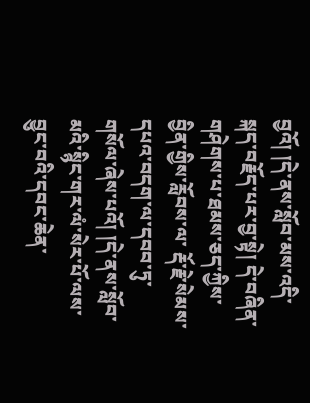བྱའོ། །དེ་ནས་སློབ་མས་འདི་སྐད་བརྗོད་པར་བྱ་སྟེ། དེ་བཞིན་གཤེགས་པ་ཐམས་ཅད་ཀྱིས་བྱིན་གྱིས་རློབས་ལ་ རྡོ་རྗེ་སེམས་དཔའ་བདག་ལ་དབབ་ཏུ་གསོལ་ཞེས་པའོ། །དེ་ནས་སློབ་མའི་སྙིང་གར་ལཾ་སེར་པོ་ལས་བྱུང་བའི་དབང་ཆེན་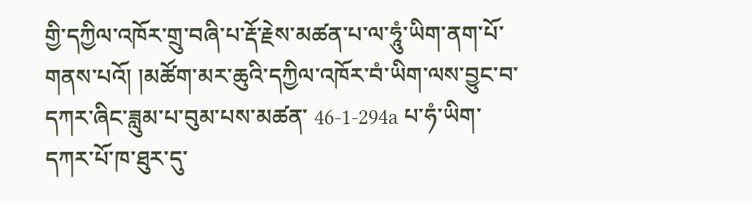གྱི་དཀྱིལ་འཁོར་གྲུ་བཞི་པ་རྡོ་རྗེས་མཚན་པ་ལ་ཧཱུཾ་ཡིག་ནག་པོ་གནས་པའོ། །མཚོག་མར་ཆུའི་དཀྱིལ་འཁོར་བཾ་ཡིག་ལས་བྱུང་བ་དཀར་ཞིང་ཟླུམ་པ་བུམ་པས་མཚན་ 46-1-294a པ་ཧཾ་ཡིག་དཀར་པོ་ཁ་ཐུར་དུ་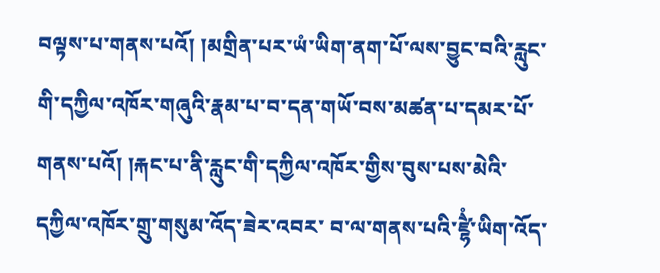བལྟས་པ་གནས་པའོ། །མགྲིན་པར་ཡཾ་ཡིག་ནག་པོ་ལས་བྱུང་བའི་རླུང་གི་དཀྱིལ་འཁོར་གཞུའི་རྣམ་པ་བ་དན་གཡོ་བས་མཚན་པ་དམར་པོ་གནས་པའོ། །རྐང་པ་ནི་རླུང་གི་དཀྱིལ་འཁོར་གྱིས་བུས་པས་མེའི་དཀྱིལ་འཁོར་གྲུ་གསུམ་འོད་ཟེར་འབར་ བ་ལ་གནས་པའི་ཛྷཻཾ་ཡིག་འོད་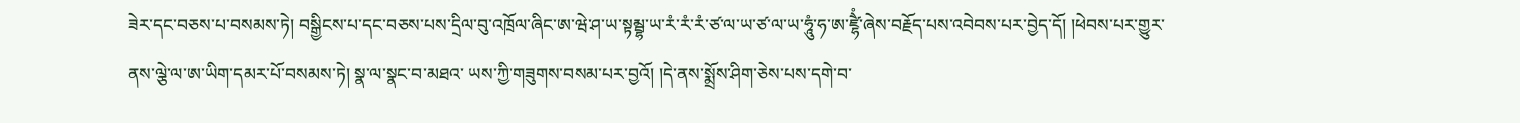ཟེར་དང་བཅས་པ་བསམས་ཏེ། བསྒྱིངས་པ་དང་བཅས་པས་དྲིལ་བུ་འཁྲོལ་ཞིང་ཨ་ཝེ་ཤ་ཡ་སྟམྦྷ་ཡ་རཾ་རཾ་རཾ་ཙ་ལ་ཡ་ཙ་ལ་ཡ་ཧཱུཾ་ཧ་ཨ་ཛྷཻཾ་ཞེས་བརྗོད་པས་འབེབས་པར་བྱེད་དོ། །ཕེབས་པར་གྱུར་ནས་ལྕེ་ལ་ཨ་ཡིག་དམར་པོ་བསམས་ཏེ། སྣ་ལ་སྣང་བ་མཐའ་ ཡས་ཀྱི་གཟུགས་བསམ་པར་བྱའོ། །དེ་ནས་སྨྲོས་ཤིག་ཅེས་པས་དགེ་བ་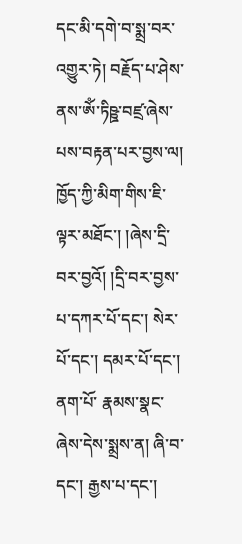དང་མི་དགེ་བ་སྨྲ་བར་འགྱུར་ཏེ། བརྗོད་པ་ཤེས་ནས་ཨོཾ་ཏིཥྛ་བཛྲ་ཞེས་པས་བརྟན་པར་བྱས་ལ། ཁྱོད་ཀྱི་མིག་གིས་ཇི་ལྟར་མཐོང་། །ཞེས་དྲི་བར་བྱའོ། །དྲི་བར་བྱས་པ་དཀར་པོ་དང་། སེར་པོ་དང་། དམར་པོ་དང་། ནག་པོ་ རྣམས་སྣང་ཞེས་དེས་སྨྲས་ན། ཞི་བ་དང་། རྒྱས་པ་དང་།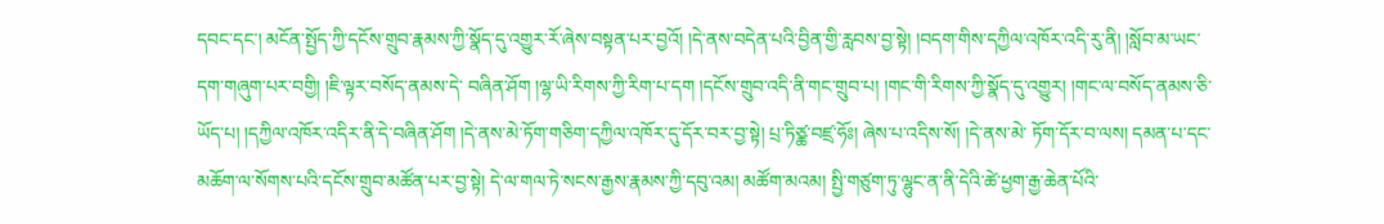དབང་དང་། མངོན་སྤྱོད་ཀྱི་དངོས་གྲུབ་རྣམས་ཀྱི་སྣོད་དུ་འགྱུར་རོ་ཞེས་བསྟན་པར་བྱའོ། །དེ་ནས་བདེན་པའི་བྱིན་གྱི་རླབས་བྱ་སྟེ། །བདག་གིས་དཀྱིལ་འཁོར་འདི་རུ་ནི། །སློབ་མ་ཡང་དག་གཞུག་པར་བགྱི། །ཇི་ལྟར་བསོད་ནམས་དེ་ བཞིན་ཤོག །ལྷ་ཡི་རིགས་ཀྱི་རིག་པ་དག །དངོས་གྲུབ་འདི་ནི་གང་གྲུབ་པ། །གང་གི་རིགས་ཀྱི་སྣོད་དུ་འགྱུར། །གང་ལ་བསོད་ནམས་ཅི་ཡོད་པ། །དཀྱིལ་འཁོར་འདིར་ནི་དེ་བཞིན་ཤོག །དེ་ནས་མེ་ཏོག་གཅིག་དཀྱིལ་འཁོར་དུ་དོར་བར་བྱ་སྟེ། པྲ་ཏིཙྪ་བཛྲ་ཧོཿ། ཞེས་པ་འདིས་སོ། །དེ་ནས་མེ་ ཏོག་དོར་བ་ལས། དམན་པ་དང་མཆོག་ལ་སོགས་པའི་དངོས་གྲུབ་མཚོན་པར་བྱ་སྟེ། དེ་ལ་གལ་ཏེ་སངས་རྒྱས་རྣམས་ཀྱི་དབུ་འམ། མཚོག་མའམ། སྤྱི་གཙུག་ཏུ་ལྷུང་ན་ནི་དེའི་ཚེ་ཕྱག་རྒྱ་ཆེན་པོའི་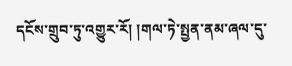དངོས་གྲུབ་ཏུ་འགྱུར་རོ། །གལ་ཏེ་སྤྱན་ནམ་ཞལ་དུ་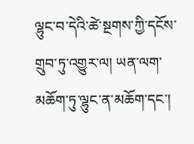ལྷུང་བ་དེའི་ཚེ་སྔགས་ཀྱི་དངོས་ གྲུབ་ཏུ་འགྱུར་ལ། ཡན་ལག་མཆོག་ཏུ་ལྷུང་ན་མཆོག་དང་།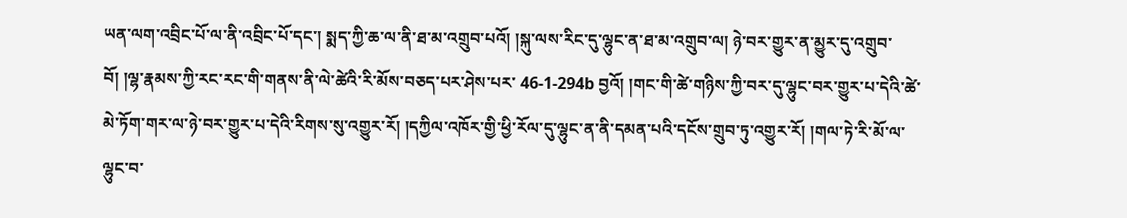ཡན་ལག་འབྲིང་པོ་ལ་ནི་འབྲིང་པོ་དང་། སྨད་ཀྱི་ཆ་ལ་ནི་ཐ་མ་འགྲུབ་པའོ། །སྐུ་ལས་རིང་དུ་ལྷུང་ན་ཐ་མ་འགྲུབ་ལ། ཉེ་བར་གྱུར་ན་མྱུར་དུ་འགྲུབ་བོ། །ལྷ་རྣམས་ཀྱི་རང་རང་གི་གནས་ནི་ལེ་ཚེའི་རི་མོས་བཅད་པར་ཤེས་པར་ 46-1-294b བྱའོ། །གང་གི་ཚེ་གཉིས་ཀྱི་བར་དུ་ལྷུང་བར་གྱུར་པ་དེའི་ཚེ་མེ་ཏོག་གར་ལ་ཉེ་བར་གྱུར་པ་དེའི་རིགས་སུ་འགྱུར་རོ། །དཀྱིལ་འཁོར་གྱི་ཕྱི་རོལ་དུ་ལྷུང་ན་ནི་དམན་པའི་དངོས་གྲུབ་ཏུ་འགྱུར་རོ། །གལ་ཏེ་རི་མོ་ལ་ལྷུང་བ་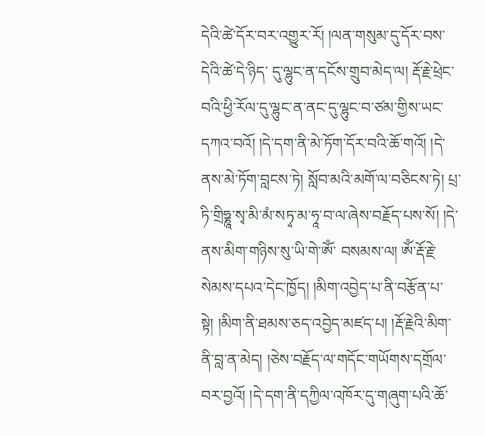དེའི་ཚེ་དོར་བར་འགྱུར་རོ། །ལན་གསུམ་དུ་དོར་བས་དེའི་ཚེ་དེ་ཉིད་ དུ་ལྷུང་ན་དངོས་གྲུབ་མེད་ལ། རྡོ་རྗེ་ཕྲེང་བའི་ཕྱི་རོལ་དུ་ལྷུང་ན་ནང་དུ་ལྷུང་བ་ཙམ་གྱིས་ཡང་དཀའ་བའོ། །དེ་དག་ནི་མེ་ཏོག་དོར་བའི་ཆོ་གའོ། །དེ་ནས་མེ་ཏོག་བླངས་ཏེ། སློབ་མའི་མགོ་ལ་བཅིངས་ཏེ། པྲ་ཏི་གྲིཧྞཱ་སྭ་མི་མཾ་སཏྭ་མ་ཧཱ་བ་ལ་ཞེས་བརྗོད་པས་སོ། །དེ་ནས་མིག་གཉིས་སུ་ཡི་གེ་ཨོཾ་ བསམས་ལ། ཨོཾ་རྡོ་རྗེ་སེམས་དཔའ་དེང་ཁྱོད། །མིག་འབྱེད་པ་ནི་བརྩོན་པ་སྟེ། །མིག་ནི་ཐམས་ཅད་འབྱེད་མཛད་པ། །རྡོ་རྗེའི་མིག་ནི་བླ་ན་མེད། །ཅེས་བརྗོད་ལ་གདོང་གཡོགས་དགྲོལ་བར་བྱའོ། །དེ་དག་ནི་དཀྱིལ་འཁོར་དུ་གཞུག་པའི་ཆོ་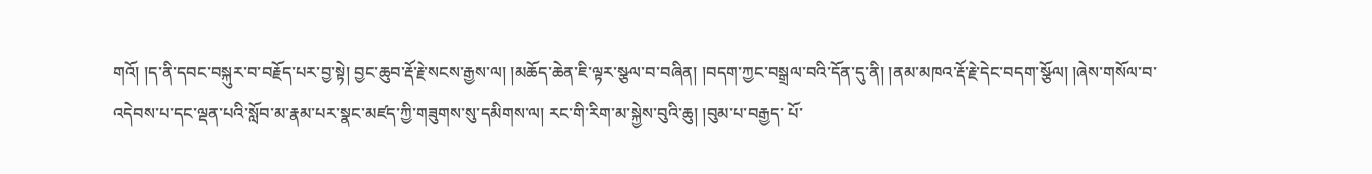གའོ། །ད་ནི་དབང་བསྐུར་བ་བརྗོད་པར་བྱ་སྟེ། བྱང་ཆུབ་རྡོ་རྗེ་སངས་རྒྱས་ལ། །མཆོད་ཆེན་ཇི་ལྟར་སྩལ་བ་བཞིན། །བདག་ཀྱང་བསྒྲལ་བའི་དོན་དུ་ནི། །ནམ་མཁའ་རྡོ་རྗེ་དེང་བདག་སྩོལ། །ཞེས་གསོལ་བ་འདེབས་པ་དང་ལྡན་པའི་སློབ་མ་རྣམ་པར་སྣང་མཛད་ཀྱི་གཟུགས་སུ་དམིགས་ལ། རང་གི་རིག་མ་སྐྱེས་བུའི་ཆུ། །བུམ་པ་བརྒྱད་ པོ་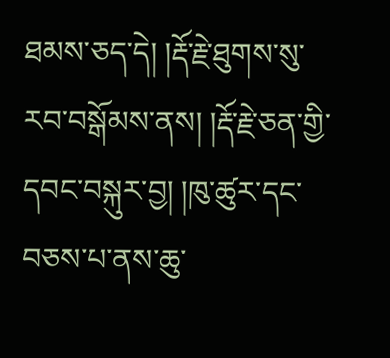ཐམས་ཅད་དེ། །རྡོ་རྗེ་ཐུགས་སུ་རབ་བསྒོམས་ནས། །རྡོ་རྗེ་ཅན་གྱི་དབང་བསྐུར་བྱ། །ཁུ་ཚུར་དང་བཅས་པ་ནས་ཆུ་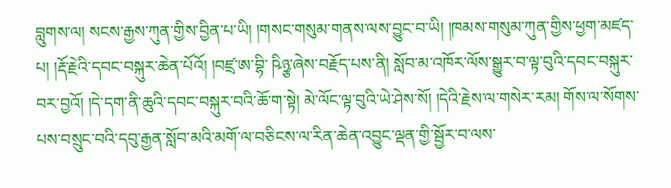བླུགས་ལ། སངས་རྒྱས་ཀུན་གྱིས་བྱིན་པ་ཡི། །གསང་གསུམ་གནས་ལས་བྱུང་བ་ཡི། །ཁམས་གསུམ་ཀུན་གྱིས་ཕྱག་མཛད་པ། །རྡོ་རྗེའི་དབང་བསྐུར་ཆེན་པོའོ། །བཛྲ་ཨ་བྷི་ ཥིཉྩ་ཞེས་བརྗོད་པས་ནི། སློབ་མ་འཁོར་ལོས་སྒྱུར་བ་ལྟ་བུའི་དབང་བསྐུར་བར་བྱའོ། །དེ་དག་ནི་ཆུའི་དབང་བསྐུར་བའི་ཆོ་ག་སྟེ། མེ་ལོང་ལྟ་བུའི་ཡེ་ཤེས་སོ། །དེའི་རྗེས་ལ་གསེར་རམ། གོས་ལ་སོགས་པས་བསྲུང་བའི་དབུ་རྒྱན་སློབ་མའི་མགོ་ལ་བཅིངས་ལ་རིན་ཆེན་འབྱུང་ལྡན་གྱི་སྦྱོར་བ་ལས་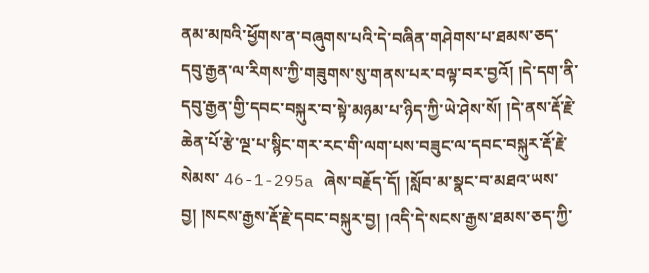ནམ་མཁའི་ཕྱོགས་ན་བཞུགས་པའི་དེ་བཞིན་གཤེགས་པ་ཐམས་ཅད་དབུ་རྒྱན་ལ་རིགས་ཀྱི་གཟུགས་སུ་གནས་པར་བལྟ་བར་བྱའོ། །དེ་དག་ནི་དབུ་རྒྱན་གྱི་དབང་བསྐུར་བ་སྟེ་མཉམ་པ་ཉིད་ཀྱི་ཡེ་ཤེས་སོ། །དེ་ནས་རྡོ་རྗེ་ཆེན་པོ་རྩེ་ལྔ་པ་སྙིང་གར་རང་གི་ལག་པས་བཟུང་ལ་དབང་བསྐུར་རྡོ་རྗེ་སེམས་ 46-1-295a ཞེས་བརྗོད་དོ། །སློབ་མ་སྣང་བ་མཐའ་ཡས་བྱ། །སངས་རྒྱས་རྡོ་རྗེ་དབང་བསྐུར་བྱ། །འདི་དེ་སངས་རྒྱས་ཐམས་ཅད་ཀྱི་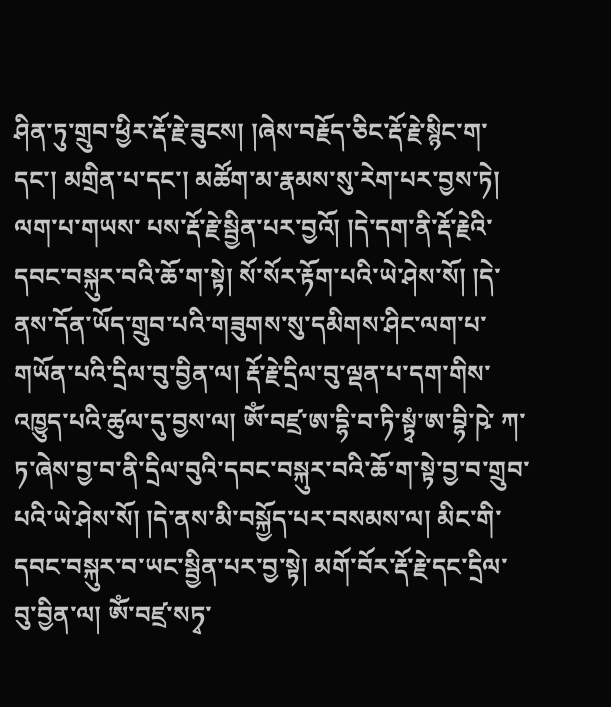ཤིན་ཏུ་གྲུབ་ཕྱིར་རྡོ་རྗེ་ཟུངས། །ཞེས་བརྗོད་ཅིང་རྡོ་རྗེ་སྙིང་ག་དང་། མགྲིན་པ་དང་། མཚོག་མ་རྣམས་སུ་རེག་པར་བྱས་ཏེ། ལག་པ་གཡས་ པས་རྡོ་རྗེ་སྦྱིན་པར་བྱའོ། །དེ་དག་ནི་རྡོ་རྗེའི་དབང་བསྐུར་བའི་ཆོ་ག་སྟེ། སོ་སོར་རྟོག་པའི་ཡེ་ཤེས་སོ། །དེ་ནས་དོན་ཡོད་གྲུབ་པའི་གཟུགས་སུ་དམིགས་ཤིང་ལག་པ་གཡོན་པའི་དྲིལ་བུ་བྱིན་ལ། རྡོ་རྗེ་དྲིལ་བུ་ལྡན་པ་དག་གིས་འཁྱུད་པའི་ཚུལ་དུ་བྱས་ལ། ཨོཾ་བཛྲ་ཨ་དྷི་བ་ཏི་སྟྭཾ་ཨ་བྷི་ཥེ་ ཀ་ཏ་ཞེས་བྱ་བ་ནི་དྲིལ་བུའི་དབང་བསྐུར་བའི་ཆོ་ག་སྟེ་བྱ་བ་གྲུབ་པའི་ཡེ་ཤེས་སོ། །དེ་ནས་མི་བསྐྱོད་པར་བསམས་ལ། མིང་གི་དབང་བསྐུར་བ་ཡང་སྦྱིན་པར་བྱ་སྟེ། མགོ་བོར་རྡོ་རྗེ་དང་དྲིལ་བུ་བྱིན་ལ། ཨོཾ་བཛྲ་སཏྭ་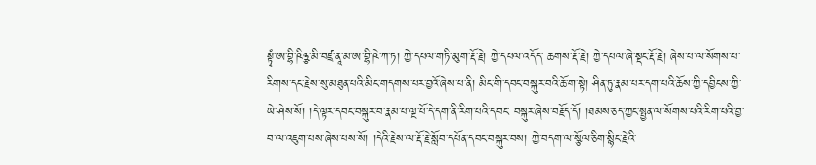སྟྭཾ་ཨ་བྷི་ཥིཉྩ་མི་བཛྲ་ནཱ་མ་ཨ་བྷི་ཥེ་ཀ་ཏ། ཀྱེ་དཔལ་གཏི་མུག་རྡོ་རྗེ། ཀྱེ་དཔལ་འདོད་ ཆགས་རྡོ་རྗེ། ཀྱེ་དཔལ་ཞེ་སྡང་རྡོ་རྗེ། ཞེས་པ་ལ་སོགས་པ་རིགས་དང་རྗེས་སུ་མཐུན་པའི་མིང་གདགས་པར་བྱའོ་ཞེས་པ་ནི། མིང་གི་དབང་བསྐུར་བའི་ཆོ་ག་སྟེ། ཤིན་ཏུ་རྣམ་པར་དག་པའི་ཆོས་ཀྱི་དབྱིངས་ཀྱི་ཡེ་ཤེས་སོ། །དེ་ལྟར་དབང་བསྐུར་བ་རྣམ་པ་ལྔ་པོ་དེ་དག་ནི་རིག་པའི་དབང་ བསྐུར་ཞེས་བརྗོད་དོ། །ཐམས་ཅད་ཀྱང་སྤྱན་ལ་སོགས་པའི་རིག་པའི་བྱ་བ་ལ་འཇུག་པས་ཞེས་པས་སོ། །དེའི་རྗེས་ལ་རྡོ་རྗེ་སློབ་དཔོན་དབང་བསྐུར་བས། ཀྱེ་བདག་ལ་སྩོལ་ཅིག་སྙིང་རྗེའི་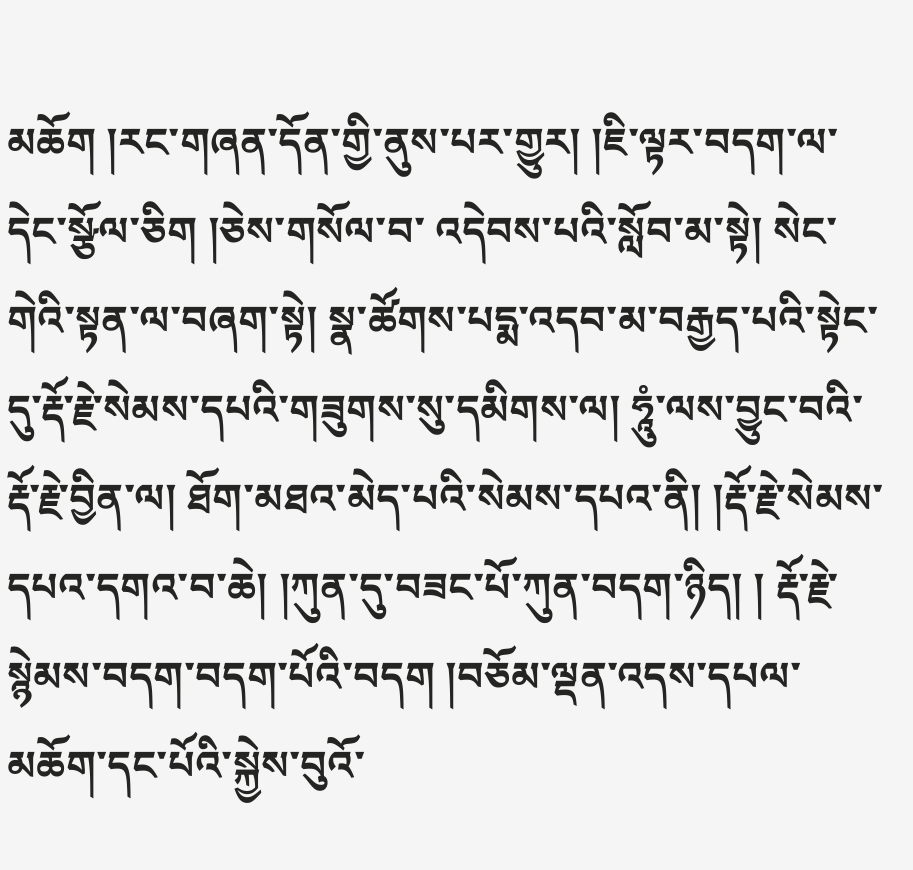མཆོག །རང་གཞན་དོན་གྱི་ནུས་པར་གྱུར། །ཇི་ལྟར་བདག་ལ་དེང་སྩོལ་ཅིག །ཅེས་གསོལ་བ་ འདེབས་པའི་སློབ་མ་སྟེ། སེང་གེའི་སྟན་ལ་བཞག་སྟེ། སྣ་ཚོགས་པདྨ་འདབ་མ་བརྒྱད་པའི་སྟེང་དུ་རྡོ་རྗེ་སེམས་དཔའི་གཟུགས་སུ་དམིགས་ལ། ཧཱུཾ་ལས་བྱུང་བའི་རྡོ་རྗེ་བྱིན་ལ། ཐོག་མཐའ་མེད་པའི་སེམས་དཔའ་ནི། །རྡོ་རྗེ་སེམས་དཔའ་དགའ་བ་ཆེ། །ཀུན་དུ་བཟང་པོ་ཀུན་བདག་ཉིད། ། རྡོ་རྗེ་སྙེམས་བདག་བདག་པོའི་བདག །བཅོམ་ལྡན་འདས་དཔལ་མཆོག་དང་པོའི་སྐྱེས་བུའོ་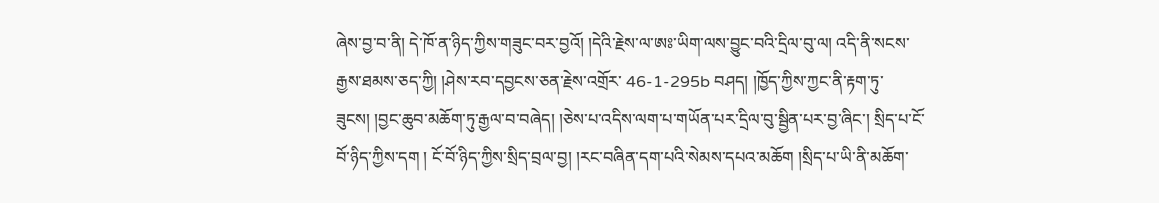ཞེས་བྱ་བ་ནི། དེ་ཁོ་ན་ཉིད་ཀྱིས་གཟུང་བར་བྱའོ། །དེའི་རྗེས་ལ་ཨཿ་ཡིག་ལས་བྱུང་བའི་དྲིལ་བུ་ལ། འདི་ནི་སངས་རྒྱས་ཐམས་ཅད་ཀྱི། །ཤེས་རབ་དབྱངས་ཅན་རྗེས་འགྲོར་ 46-1-295b བཤད། །ཁྱོད་ཀྱིས་ཀྱང་ནི་རྟག་ཏུ་ཟུངས། །བྱང་ཆུབ་མཆོག་ཏུ་རྒྱལ་བ་བཞེད། །ཅེས་པ་འདིས་ལག་པ་གཡོན་པར་དྲིལ་བུ་སྦྱིན་པར་བྱ་ཞིང་། སྲིད་པ་ངོ་བོ་ཉིད་ཀྱིས་དག ། ངོ་བོ་ཉིད་ཀྱིས་སྲིད་བྲལ་བྱ། །རང་བཞིན་དག་པའི་སེམས་དཔའ་མཆོག །སྲིད་པ་ཡི་ནི་མཆོག་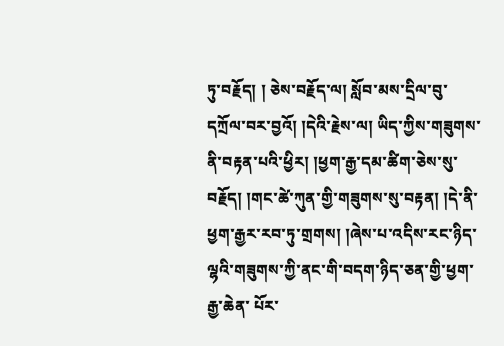ཏུ་བརྗོད། ། ཅེས་བརྗོད་ལ། སློབ་མས་དྲིལ་བུ་དཀྲོལ་བར་བྱའོ། །དེའི་རྗེས་ལ། ཡིད་ཀྱིས་གཟུགས་ནི་བརྟན་པའི་ཕྱིར། །ཕྱག་རྒྱ་དམ་ཚིག་ཅེས་སུ་བརྗོད། །གང་ཚེ་ཀུན་གྱི་གཟུགས་སུ་བརྟན། །དེ་ནི་ཕྱག་རྒྱར་རབ་ཏུ་གྲགས། །ཞེས་པ་འདིས་རང་ཉིད་ལྷའི་གཟུགས་ཀྱི་ནང་གི་བདག་ཉིད་ཅན་གྱི་ཕྱག་རྒྱ་ཆེན་ པོར་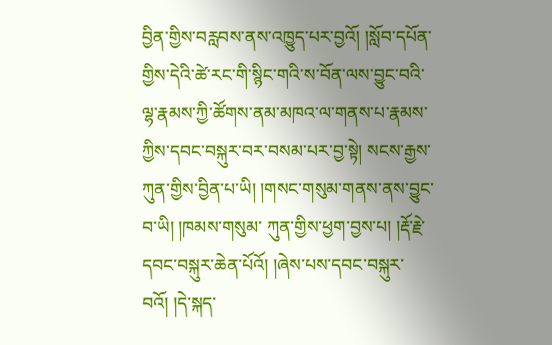བྱིན་གྱིས་བརླབས་ནས་འཁྱུད་པར་བྱའོ། །སློབ་དཔོན་གྱིས་དེའི་ཚེ་རང་གི་སྙིང་གའི་ས་བོན་ལས་བྱུང་བའི་ལྷ་རྣམས་ཀྱི་ཚོགས་ནམ་མཁའ་ལ་གནས་པ་རྣམས་ཀྱིས་དབང་བསྐུར་བར་བསམ་པར་བྱ་སྟེ། སངས་རྒྱས་ཀུན་གྱིས་བྱིན་པ་ཡི། །གསང་གསུམ་གནས་ནས་བྱུང་བ་ཡི། །ཁམས་གསུམ་ ཀུན་གྱིས་ཕྱག་བྱས་པ། །རྡོ་རྗེ་དབང་བསྐུར་ཆེན་པོའོ། །ཞེས་པས་དབང་བསྐུར་བའོ། །དེ་སྐད་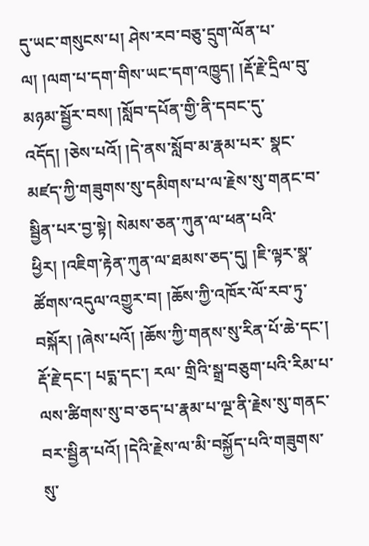དུ་ཡང་གསུངས་པ། ཤེས་རབ་བཅུ་དྲུག་ལོན་པ་ལ། །ལག་པ་དག་གིས་ཡང་དག་འཁྱུད། །རྡོ་རྗེ་དྲིལ་བུ་མཉམ་སྦྱོར་བས། །སློབ་དཔོན་གྱི་ནི་དབང་དུ་འདོད། །ཅེས་པའོ། །དེ་ནས་སློབ་མ་རྣམ་པར་ སྣང་མཛད་ཀྱི་གཟུགས་སུ་དམིགས་པ་ལ་རྗེས་སུ་གནང་བ་སྦྱིན་པར་བྱ་སྟེ། སེམས་ཅན་ཀུན་ལ་ཕན་པའི་ཕྱིར། །འཇིག་རྟེན་ཀུན་ལ་ཐམས་ཅད་དུ། །ཇི་ལྟར་སྣ་ཚོགས་འདུལ་འགྱུར་བ། །ཆོས་ཀྱི་འཁོར་ལོ་རབ་ཏུ་བསྐོར། །ཞེས་པའོ། །ཆོས་ཀྱི་གནས་སུ་རིན་པོ་ཆེ་དང་། རྡོ་རྗེ་དང་། པདྨ་དང་། རལ་ གྲིའི་སྒྲ་བཅུག་པའི་རིམ་པ་ལས་ཚིགས་སུ་བ་ཅད་པ་རྣམ་པ་ལྔ་ནི་རྗེས་སུ་གནང་བར་སྦྱིན་པའོ། །དེའི་རྗེས་ལ་མི་བསྐྱོད་པའི་གཟུགས་སུ་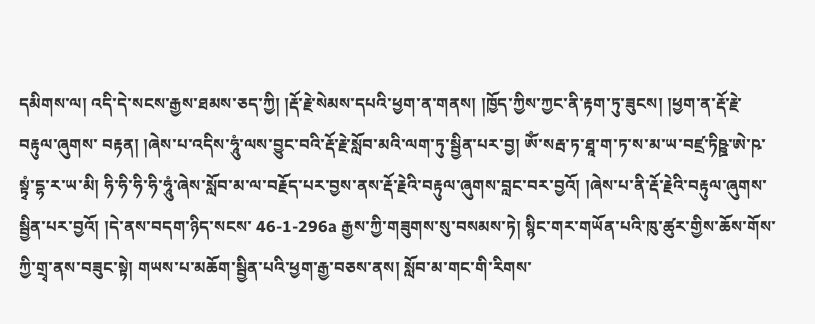དམིགས་ལ། འདི་དེ་སངས་རྒྱས་ཐམས་ཅད་ཀྱི། །རྡོ་རྗེ་སེམས་དཔའི་ཕྱག་ན་གནས། །ཁྱོད་ཀྱིས་ཀྱང་ནི་རྟག་ཏུ་ཟུངས། །ཕྱག་ན་རྡོ་རྗེ་བརྟུལ་ཞུགས་ བརྟན། །ཞེས་པ་འདིས་ཧཱུཾ་ལས་བྱུང་བའི་རྡོ་རྗེ་སློབ་མའི་ལག་ཏུ་སྦྱིན་པར་བྱ། ཨོཾ་སརྦ་ཏ་ཐཱ་ག་ཏ་ས་མ་ཡ་བཛྲ་ཏིཥྛ་ཨེ་ཥ་སྟྭཾ་དྷ་ར་ཡ་མི། ཧི་ཧི་ཧི་ཧི་ཧཱུཾ་ཞེས་སློབ་མ་ལ་བརྗོད་པར་བྱས་ནས་རྡོ་རྗེའི་བརྟུལ་ཞུགས་བླང་བར་བྱའོ། །ཞེས་པ་ནི་རྡོ་རྗེའི་བརྟུལ་ཞུགས་སྦྱིན་པར་བྱའོ། །དེ་ནས་བདག་ཉིད་སངས་ 46-1-296a རྒྱས་ཀྱི་གཟུགས་སུ་བསམས་ཏེ། སྙིང་གར་གཡོན་པའི་ཁུ་ཚུར་གྱིས་ཆོས་གོས་ཀྱི་གྲྭ་ནས་བཟུང་སྟེ། གཡས་པ་མཆོག་སྦྱིན་པའི་ཕྱག་རྒྱ་བཅས་ནས། སློབ་མ་གང་གི་རིགས་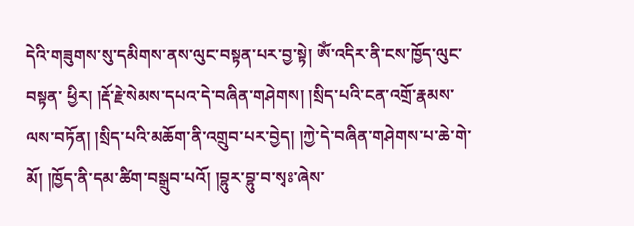དེའི་གཟུགས་སུ་དམིགས་ནས་ལུང་བསྟན་པར་བྱ་སྟེ། ཨོཾ་འདིར་ནི་ངས་ཁྱོད་ལུང་བསྟན་ ཕྱིར། །རྡོ་རྗེ་སེམས་དཔའ་དེ་བཞིན་གཤེགས། །སྲིད་པའི་ངན་འགྲོ་རྣམས་ལས་བཏོན། །སྲིད་པའི་མཆོག་ནི་འགྲུབ་པར་བྱེད། །ཀྱེ་དེ་བཞིན་གཤེགས་པ་ཆེ་གེ་མོ། །ཁྱོད་ནི་དམ་ཚིག་བསྒྲུབ་པའོ། །བྷུར་བྷུ་བ་སྭཿ་ཞེས་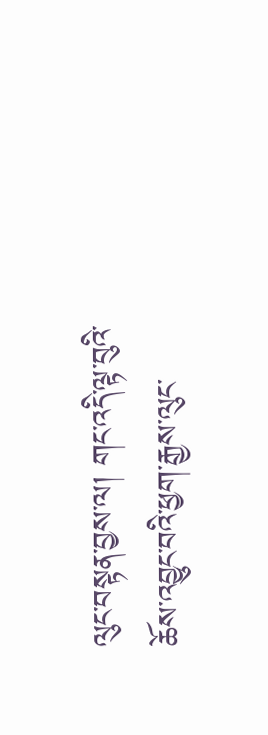ལུང་བསྟན་བྱས་ལ། གང་འདི་ལྟ་བུའི་ཆོས་འབྱུང་བའི་ཕྱག་རྒྱས་ལུང་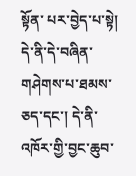སྟོན་ པར་བྱེད་པ་སྟེ། དེ་ནི་དེ་བཞིན་གཤེགས་པ་ཐམས་ཅད་དང་། དེ་ནི་འཁོར་གྱི་བྱང་ཆུབ་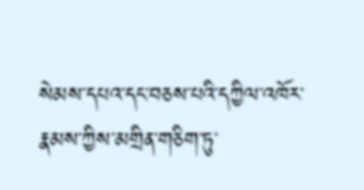སེམས་དཔའ་དང་བཅས་པའི་དཀྱིལ་འཁོར་རྣམས་ཀྱིས་མགྲིན་གཅིག་ཏུ་